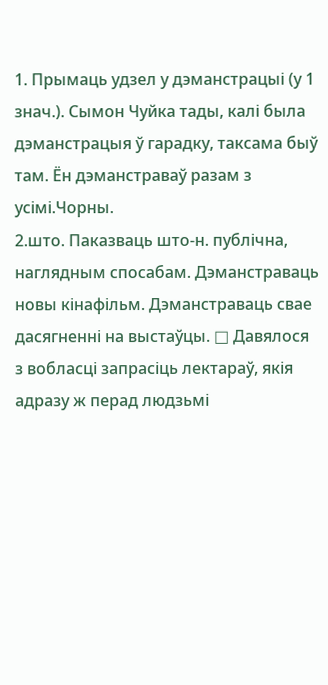1. Прымаць удзел у дэманстрацыі (у 1 знач.). Сымон Чуйка тады, калі была дэманстрацыя ў гарадку, таксама быў там. Ён дэманстраваў разам з усімі.Чорны.
2.што. Паказваць што‑н. публічна, наглядным спосабам. Дэманстраваць новы кінафільм. Дэманстраваць свае дасягненні на выстаўцы. □ Давялося з вобласці запрасіць лектараў, якія адразу ж перад людзьмі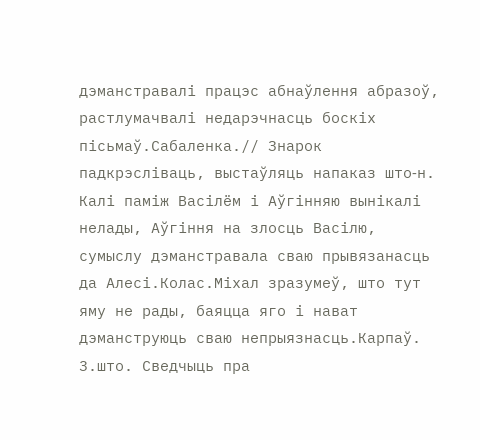дэманстравалі працэс абнаўлення абразоў, растлумачвалі недарэчнасць боскіх пісьмаў.Сабаленка.// Знарок падкрэсліваць, выстаўляць напаказ што‑н. Калі паміж Васілём і Аўгінняю вынікалі нелады, Аўгіння на злосць Васілю, сумыслу дэманстравала сваю прывязанасць да Алесі.Колас.Міхал зразумеў, што тут яму не рады, баяцца яго і нават дэманструюць сваю непрыязнасць.Карпаў.
3.што. Сведчыць пра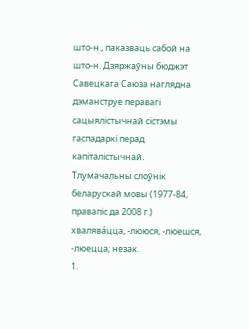што‑н., паказваць сабой на што‑н. Дзяржаўны бюджэт Савецкага Саюза наглядна дэманструе перавагі сацыялістычнай сістэмы гаспадаркі перад капіталістычнай.
Тлумачальны слоўнік беларускай мовы (1977-84, правапіс да 2008 г.)
хвалява́цца, ‑лююся, ‑люешся, ‑люецца; незак.
1.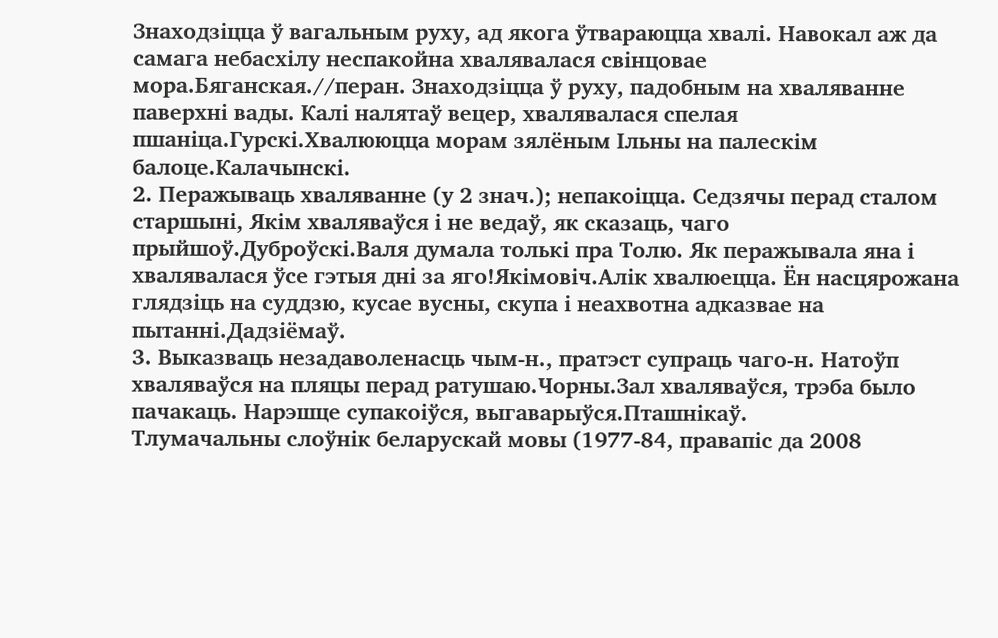Знаходзіцца ў вагальным руху, ад якога ўтвараюцца хвалі. Навокал аж да самага небасхілу неспакойна хвалявалася свінцовае мора.Бяганская.//перан. Знаходзіцца ў руху, падобным на хваляванне паверхні вады. Калі налятаў вецер, хвалявалася спелая пшаніца.Гурскі.Хвалююцца морам зялёным Ільны на палескім балоце.Калачынскі.
2. Перажываць хваляванне (у 2 знач.); непакоіцца. Седзячы перад сталом старшыні, Якім хваляваўся і не ведаў, як сказаць, чаго прыйшоў.Дуброўскі.Валя думала толькі пра Толю. Як перажывала яна і хвалявалася ўсе гэтыя дні за яго!Якімовіч.Алік хвалюецца. Ён насцярожана глядзіць на суддзю, кусае вусны, скупа і неахвотна адказвае на пытанні.Дадзіёмаў.
3. Выказваць незадаволенасць чым‑н., пратэст супраць чаго‑н. Натоўп хваляваўся на пляцы перад ратушаю.Чорны.Зал хваляваўся, трэба было пачакаць. Нарэшце супакоіўся, выгаварыўся.Пташнікаў.
Тлумачальны слоўнік беларускай мовы (1977-84, правапіс да 2008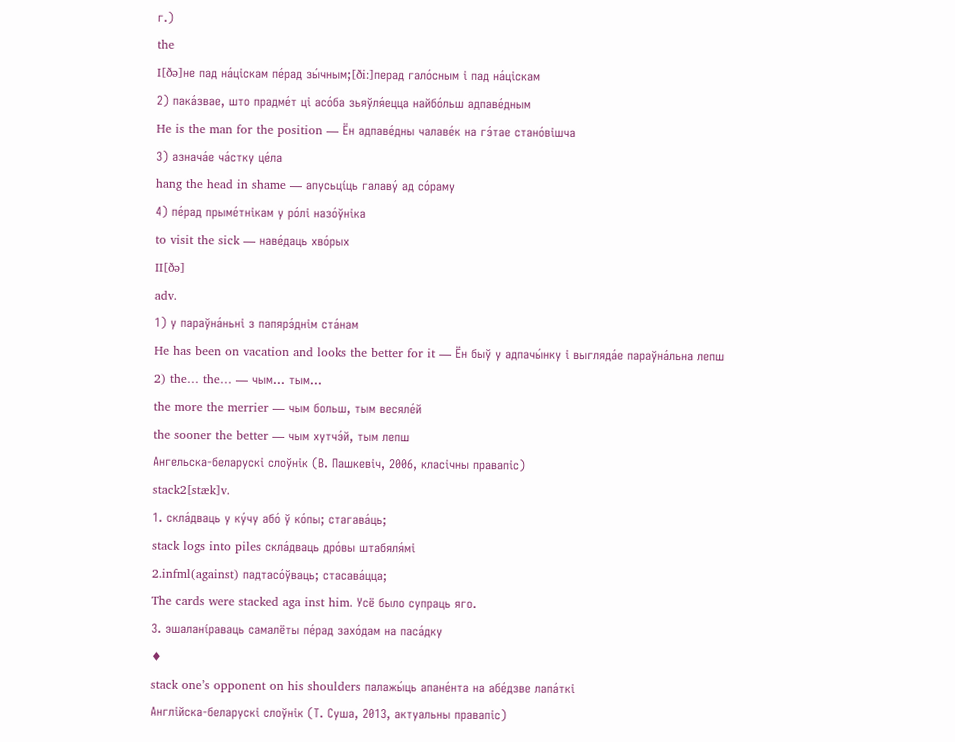г.)
the
I[ðə]не пад на́ціскам пе́рад зы́чным;[ði:]перад гало́сным і пад на́ціскам
2) пака́звае, што прадме́т ці асо́ба зьяўля́ецца найбо́льш адпаве́дным
He is the man for the position — Ён адпаве́дны чалаве́к на гэ́тае стано́вішча
3) азнача́е ча́стку це́ла
hang the head in shame — апусьці́ць галаву́ ад со́раму
4) пе́рад прыме́тнікам у ро́лі назо́ўніка
to visit the sick — наве́даць хво́рых
II[ðə]
adv.
1) у параўна́ньні з папярэ́днім ста́нам
He has been on vacation and looks the better for it — Ён быў у адпачы́нку і выгляда́е параўна́льна лепш
2) the… the… — чым… тым…
the more the merrier — чым больш, тым весяле́й
the sooner the better — чым хутчэ́й, тым лепш
Ангельска-беларускі слоўнік (В. Пашкевіч, 2006, класічны правапіс)
stack2[stæk]v.
1. скла́дваць у ку́чу або́ ў ко́пы; стагава́ць;
stack logs into piles скла́дваць дро́вы штабяля́мі
2.infml(against) падтасо́ўваць; стасава́цца;
The cards were stacked aga inst him. Усё было супраць яго.
3. эшалані́раваць самалёты пе́рад захо́дам на паса́дку
♦
stack one’s opponent on his shoulders палажы́ць апане́нта на абе́дзве лапа́ткі
Англійска-беларускі слоўнік (Т. Суша, 2013, актуальны правапіс)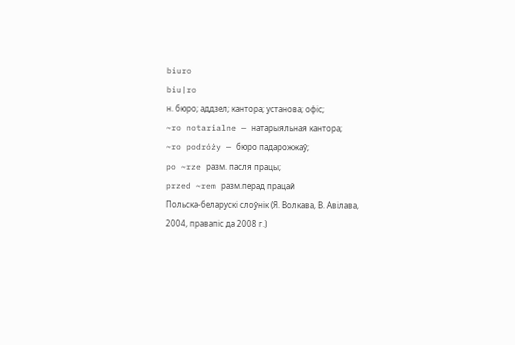biuro
biu|ro
н. бюро; аддзел; кантора; установа; офіс;
~ro notarialne — натарыяльная кантора;
~ro podróży — бюро падарожжаў;
po ~rze разм. пасля працы;
przed ~rem разм.перад працай
Польска-беларускі слоўнік (Я. Волкава, В. Авілава, 2004, правапіс да 2008 г.)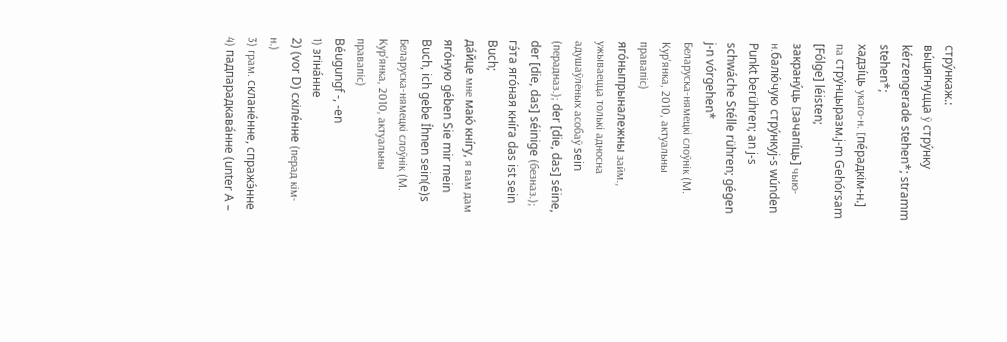стру́нкаж.:
вы́цягнуцца ў стру́нку kérzengerade stehen*; stramm stehen*;
хадзі́ць укаго-н. [пе́радкім-н.] па стру́нцыразм.j-m Gehórsam [Fólge] léisten;
закрану́ць [зачапі́ць] чыю-н.балю́чую стру́нкуj-s wúnden Punkt berühren; an j-s schwáche Stélle rühren; gégen j-n vórgehen*
Беларуска-нямецкі слоўнік (М. Кур'янка, 2010, актуальны правапіс)
яго́ныпрыналежны займ., ужываецца толькі адносна адушаўлёных асобаў sein (перадназ.); der [die, das] séine, der [die, das] séinige (безназ.);
гэ́та яго́ная кні́га das ist sein Buch;
да́йце мне маю́ кні́гу, я вам дам яго́ную gében Sie mir mein Buch, ich gebe Íhnen sein(e)s
Беларуска-нямецкі слоўнік (М. Кур'янка, 2010, актуальны правапіс)
Béugungf -, -en
1) згіна́нне
2) (vor D) схіле́нне (перад кім-н.)
3) грам. склане́нне, спражэ́нне
4) падпарадкава́нне (unter A –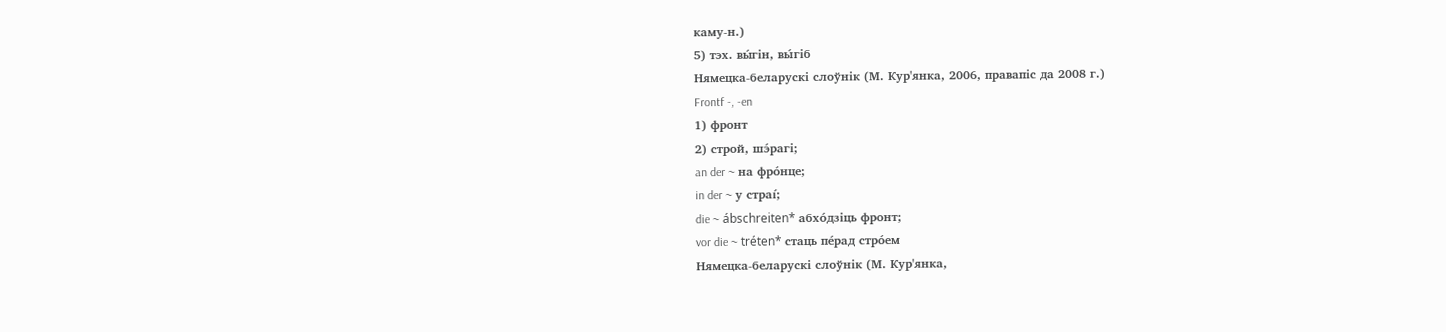каму-н.)
5) тэх. вы́гін, вы́гіб
Нямецка-беларускі слоўнік (М. Кур'янка, 2006, правапіс да 2008 г.)
Frontf -, -en
1) фронт
2) строй, шэ́рагі;
an der ~ на фро́нце;
in der ~ у страі́;
die ~ ábschreiten* абхо́дзіць фронт;
vor die ~ tréten* стаць пе́рад стро́ем
Нямецка-беларускі слоўнік (М. Кур'янка,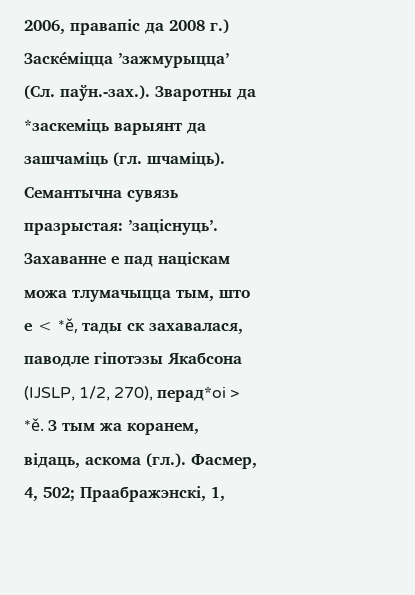2006, правапіс да 2008 г.)
Заске́міцца ’зажмурыцца’ (Сл. паўн.-зах.). Зваротны да *заскеміць варыянт да зашчаміць (гл. шчаміць). Семантычна сувязь празрыстая: ’заціснуць’. Захаванне е пад націскам можа тлумачыцца тым, што е < *ě, тады ск захавалася, паводле гіпотэзы Якабсона (IJSLP, 1/2, 270), перад*oi > *ě. З тым жа коранем, відаць, аскома (гл.). Фасмер, 4, 502; Праабражэнскі, 1,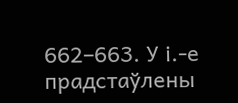662–663. У і.-е прадстаўлены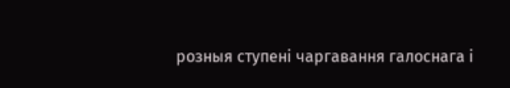розныя ступені чаргавання галоснага і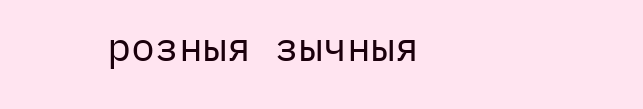розныя зычныя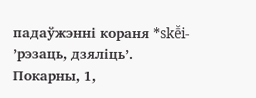падаўжэнні кораня *skē̆i‑ ’рэзаць, дзяліць’. Покарны, 1,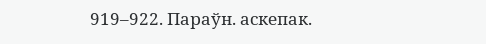919–922. Параўн. аскепак.